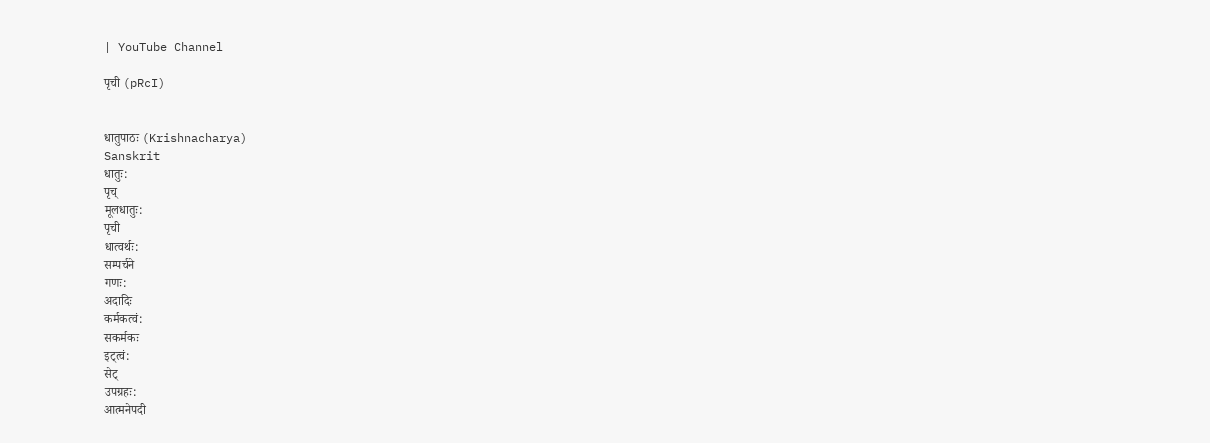| YouTube Channel

पृची (pRcI)


धातुपाठः (Krishnacharya)
Sanskrit
धातुः:
पृच्
मूलधातुः:
पृची
धात्वर्थः:
सम्पर्चने
गणः:
अदादिः
कर्मकत्वं:
सकर्मकः
इट्त्वं:
सेट्
उपग्रहः:
आत्मनेपदी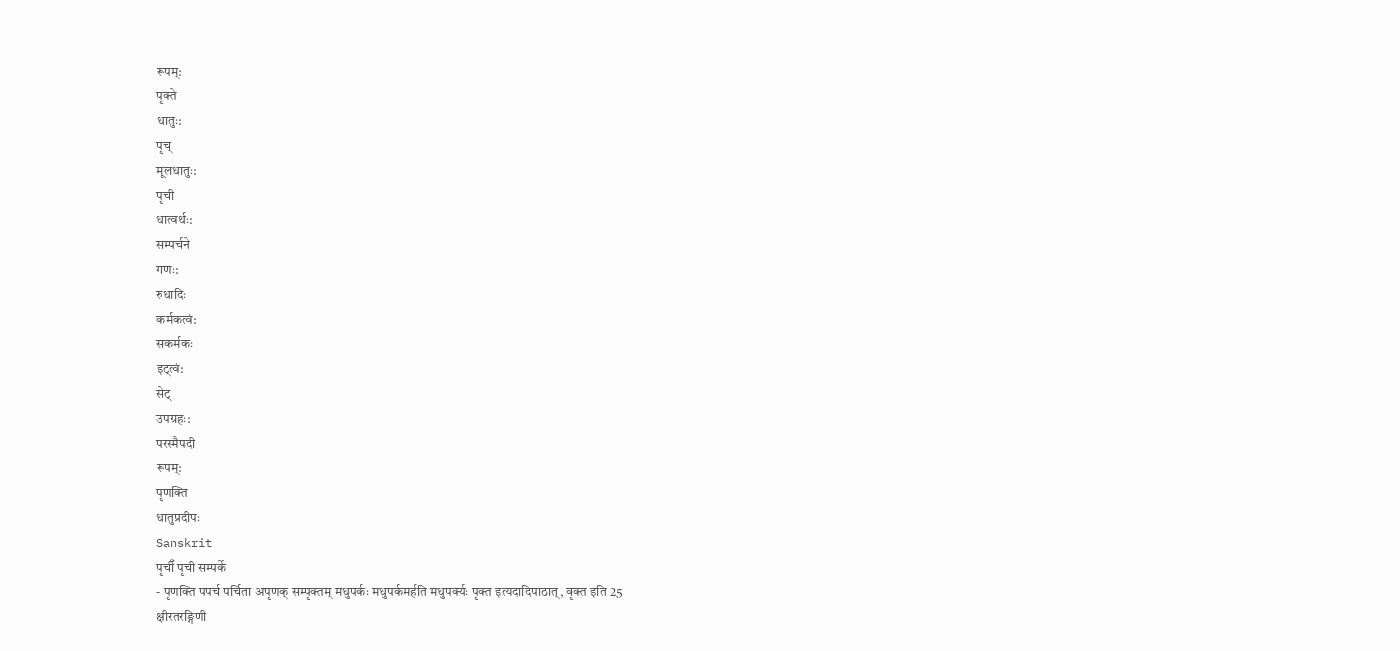रूपम्:
पृक्ते
धातुः:
पृच्
मूलधातुः:
पृची
धात्वर्थः:
सम्पर्चने
गणः:
रुधादिः
कर्मकत्वं:
सकर्मकः
इट्त्वं:
सेट्
उपग्रहः:
परस्मैपदी
रूपम्:
पृणक्ति
धातुप्रदीपः
Sanskrit
पृचीँ पृची सम्पर्के
- पृणक्ति पपर्च पर्चिता अपृणक् सम्पृक्तम् मधुपर्कः मधुपर्कमर्हति मधुपर्क्यः पृक्त इत्यदादिपाठात्, वृक्त इति 25
क्षीरतरङ्गिणी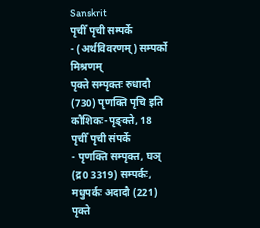Sanskrit
पृचीँ पृची सम्पर्के
- (अर्थविवरणम्) सम्पर्को मिश्रणम्
पृक्ते सम्पृक्तः रुधादौ (730) पृणक्ति पृचि इति कौशिकः-पृङ्क्ते, 18
पृचीँ पृची संपर्के
- पृणक्ति सम्पृक्त, घञ् (द्र0 3319) सम्पर्कः, मधुपर्कः अदादौ (221) पृक्ते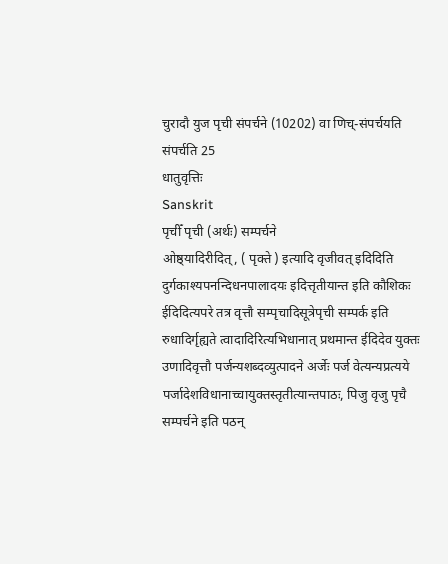चुरादौ युज पृची संपर्चने (10202) वा णिच्-संपर्चयति संपर्चति 25
धातुवृत्तिः
Sanskrit
पृचीँ पृची (अर्थः) सम्पर्चने
ओष्ठ्यादिरीदित्, ( पृक्ते ) इत्यादि वृजीवत् इदिदिति दुर्गकाश्यपनन्दिधनपालादयः इदित्तृतीयान्त इति कौशिकः ईदिदित्यपरे तत्र वृत्तौ सम्पृचादिसूत्रेपृची सम्पर्क इति रुधादिर्गृह्यते त्वादादिरित्यभिधानात् प्रथमान्त ईदिदेव युक्तः उणादिवृत्तौ पर्जन्यशब्दव्युत्पादने अर्जेः पर्ज वेत्यन्यप्रत्यये पर्जादेशविधानाच्चायुक्तस्तृतीत्यान्तपाठः, पिजु वृजु पृचै सम्पर्चने इति पठन्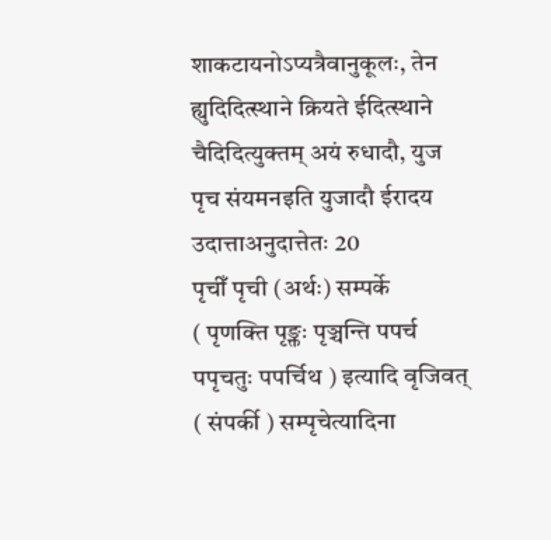शाकटायनोऽप्यत्रैवानुकूलः, तेन ह्युदिदित्स्थाने क्रियते ईदित्स्थाने चैदिदित्युक्तम् अयं रुधादौ, युज पृच संयमनइति युजादौ ईरादय उदात्ताअनुदात्तेतः 20
पृचीँ पृची (अर्थः) सम्पर्के
( पृणक्ति पृङ्क्तः पृञ्चन्ति पपर्च पपृचतुः पपर्चिथ ) इत्यादि वृजिवत् ( संपर्की ) सम्पृचेत्यादिना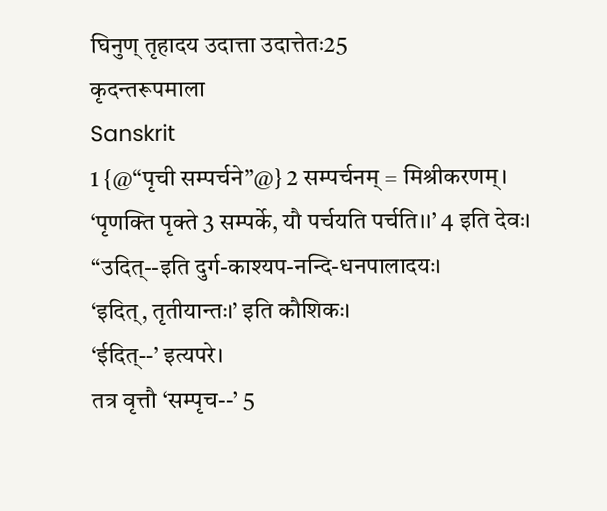घिनुण् तृहादय उदात्ता उदात्तेतः25
कृदन्तरूपमाला
Sanskrit
1 {@“पृची सम्पर्चने”@} 2 सम्पर्चनम् = मिश्रीकरणम्।
‘पृणक्ति पृक्ते 3 सम्पर्के, यौ पर्चयति पर्चति।।’ 4 इति देवः।
“उदित्--इति दुर्ग-काश्यप-नन्दि-धनपालादयः।
‘इदित्, तृतीयान्तः।’ इति कौशिकः।
‘ईदित्--’ इत्यपरे।
तत्र वृत्तौ ‘सम्पृच--’ 5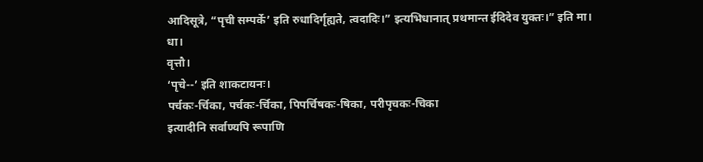आदिसूत्रे, “पृची सम्पर्के’ इति रुधादिर्गृह्यते, त्वदादिः।” इत्यभिधानात् प्रथमान्त ईदिदेव युक्तः।” इति मा।
धा।
वृत्तौ।
‘पृचे--’ इति शाकटायनः।
पर्चकः-र्चिका, पर्चकः-र्चिका, पिपर्चिषकः-षिका, परीपृचकः-चिका
इत्यादीनि सर्वाण्यपि रूपाणि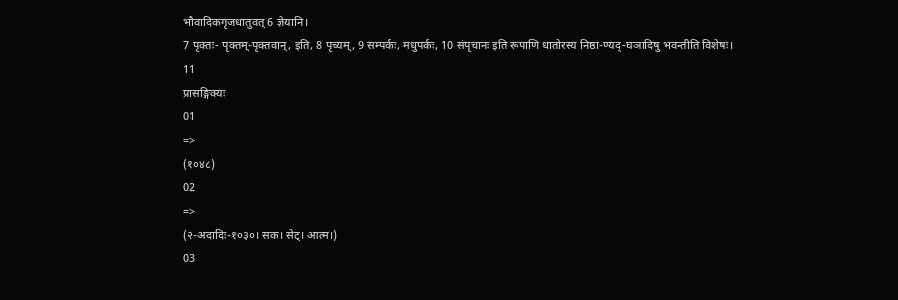भौवादिकगृजधातुवत् 6 ज्ञेयानि।
7 पृक्तः- पृक्तम्-पृक्तवान्, इति, 8 पृच्यम्, 9 सम्पर्कः, मधुपर्कः, 10 संपृचानः इति रूपाणि धातोरस्य निष्ठा-ण्यद्-घञादिषु भवन्तीति विशेषः।
11
प्रासङ्गिक्यः
01
=>
(१०४८)
02
=>
(२-अदादिः-१०३०। सक। सेट्। आत्म।)
03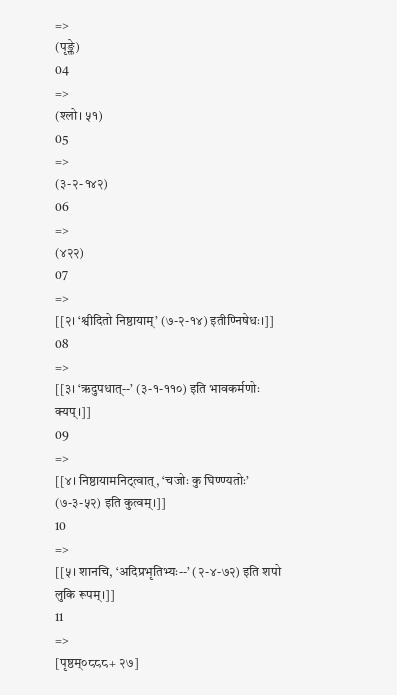=>
(पृङ्क्ते)
04
=>
(श्लो। ५१)
05
=>
(३-२-१४२)
06
=>
(४२२)
07
=>
[[२। ‘श्वीदितो निष्ठायाम्’ (७-२-१४) इतीण्निषेधः।]]
08
=>
[[३। ‘ऋदुपधात्--’ (३-१-११०) इति भावकर्मणोः क्यप्।]]
09
=>
[[४। निष्ठायामनिट्त्वात्, ‘चजोः कु घिण्ण्यतोः’ (७-३-५२) इति कुत्वम्।]]
10
=>
[[५। शानचि, ‘अदिप्रभृतिभ्यः--’ (२-४-७२) इति शपो लुकि रूपम्।]]
11
=>
[पृष्ठम्०८८८+ २७]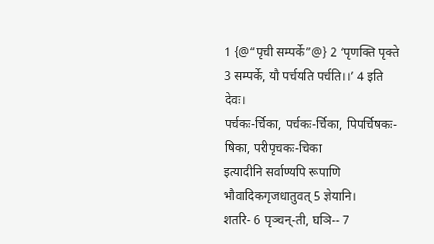1 {@“पृची सम्पर्के”@} 2 ‘पृणक्ति पृक्ते 3 सम्पर्के, यौ पर्चयति पर्चति।।’ 4 इति देवः।
पर्चकः-र्चिका, पर्चकः-र्चिका, पिपर्चिषकः-षिका, परीपृचकः-चिका
इत्यादीनि सर्वाण्यपि रूपाणि भौवादिकगृजधातुवत् 5 ज्ञेयानि।
शतरि- 6 पृञ्चन्-ती, घञि-- 7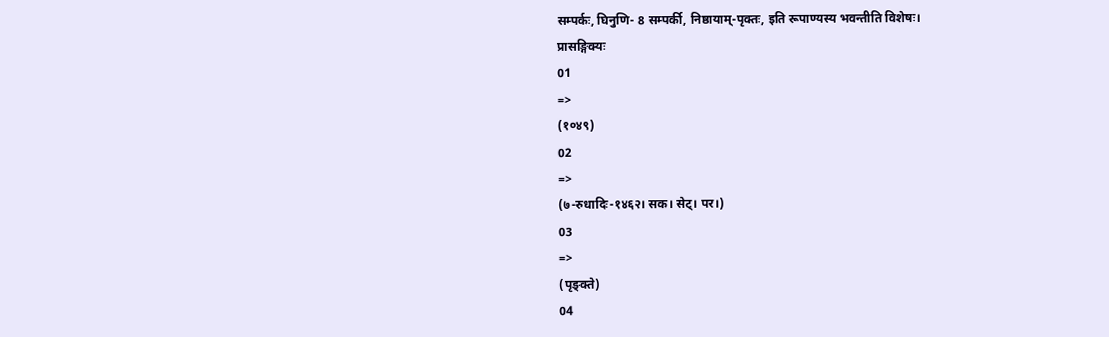सम्पर्कः, घिनुणि- 8 सम्पर्की, निष्ठायाम्-पृक्तः, इति रूपाण्यस्य भवन्तीति विशेषः।
प्रासङ्गिक्यः
01
=>
(१०४९)
02
=>
(७-रुधादिः-१४६२। सक। सेट्। पर।)
03
=>
(पृङ्क्ते)
04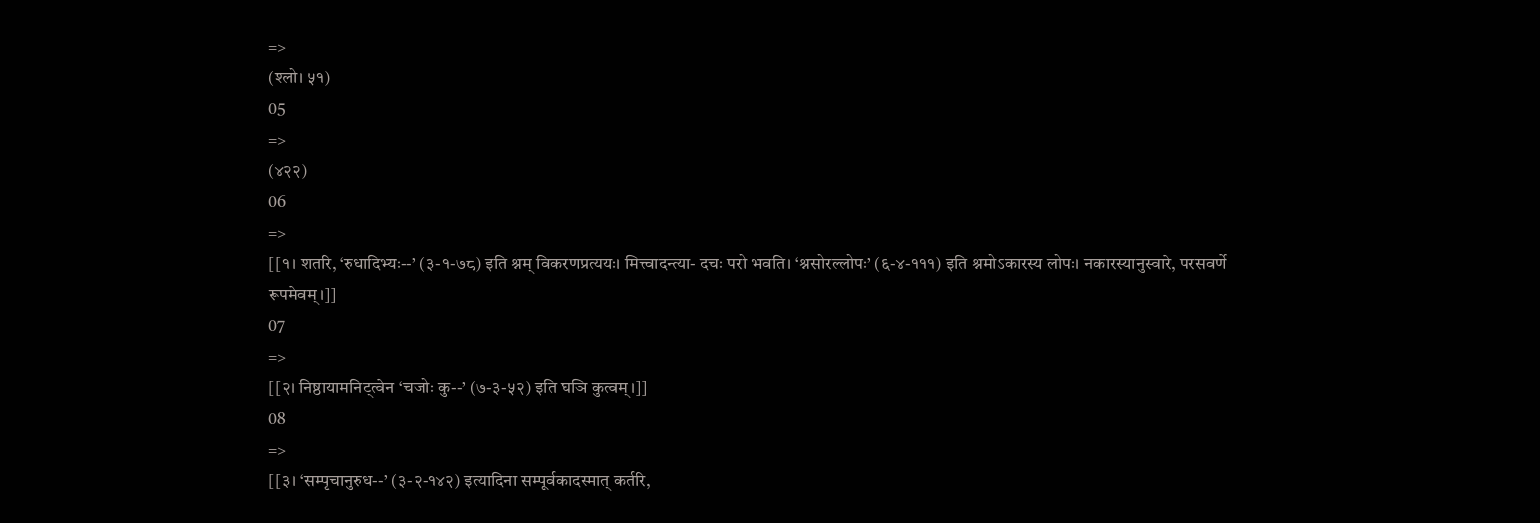=>
(श्लो। ५१)
05
=>
(४२२)
06
=>
[[१। शतरि, ‘रुधादिभ्यः--’ (३-१-७८) इति श्नम् विकरणप्रत्ययः। मित्त्वादन्त्या- दचः परो भवति। ‘श्नसोरल्लोपः’ (६-४-१११) इति श्नमोऽकारस्य लोपः। नकारस्यानुस्वारे, परसवर्णे रूपमेवम्।]]
07
=>
[[२। निष्ठायामनिट्त्वेन ‘चजोः कु--’ (७-३-५२) इति घञि कुत्वम्।]]
08
=>
[[३। ‘सम्पृचानुरुध--’ (३-२-१४२) इत्यादिना सम्पूर्वकादस्मात् कर्तरि,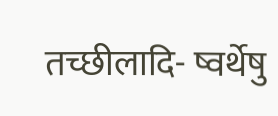तच्छीलादि- ष्वर्थेषु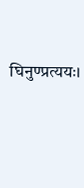घिनुण्प्रत्ययः।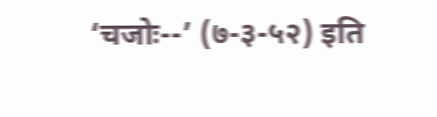‘चजोः--’ (७-३-५२) इति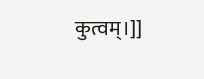कुत्वम्।]]